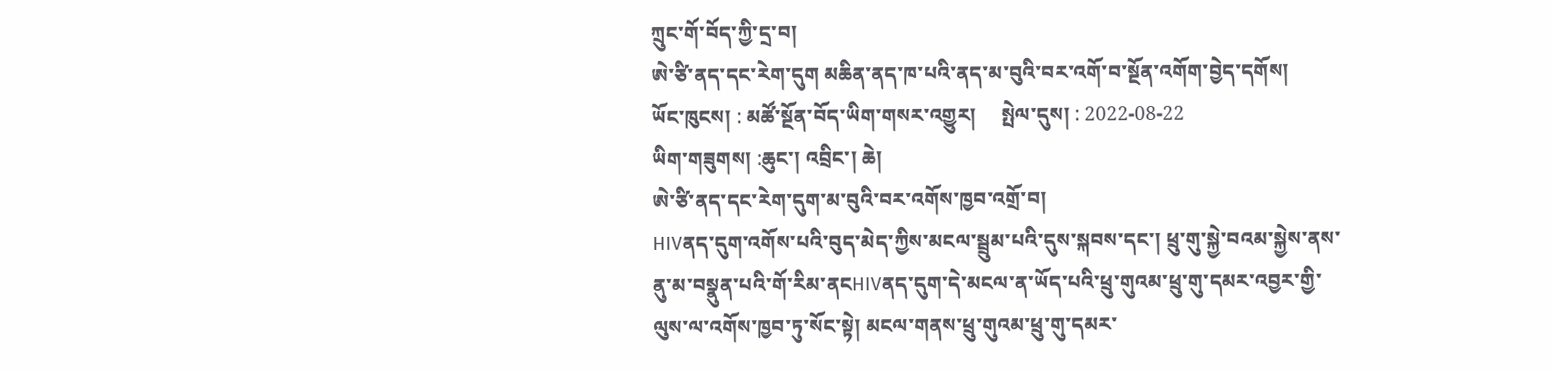ཀྲུང་གོ་བོད་ཀྱི་དྲ་བ།
ཨེ་ཙི་ནད་དང་རེག་དུག མཆིན་ནད་ཁ་པའི་ནད་མ་བུའི་བར་འགོ་བ་སྔོན་འགོག་བྱེད་དགོས།
ཡོང་ཁུངས། : མཚོ་སྔོན་བོད་ཡིག་གསར་འགྱུར།     སྤེལ་དུས། : 2022-08-22
ཡིག་གཟུགས། :ཆུང་། འབྲིང་། ཆེ།
ཨེ་ཙི་ནད་དང་རེག་དུག་མ་བུའི་བར་འགོས་ཁྱབ་འགྲོ་བ།
HIVནད་དུག་འགོས་པའི་བུད་མེད་ཀྱིས་མངལ་སྦྲུམ་པའི་དུས་སྐབས་དང་། ཕྲུ་གུ་སྐྱེ་བའམ་སྐྱེས་ནས་ནུ་མ་བསྣུན་པའི་གོ་རིམ་ནངHIVནད་དུག་དེ་མངལ་ན་ཡོད་པའི་ཕྲུ་གུའམ་ཕྲུ་གུ་དམར་འབྱར་གྱི་ལུས་ལ་འགོས་ཁྱབ་ཏུ་སོང་སྟེ། མངལ་གནས་ཕྲུ་གུའམ་ཕྲུ་གུ་དམར་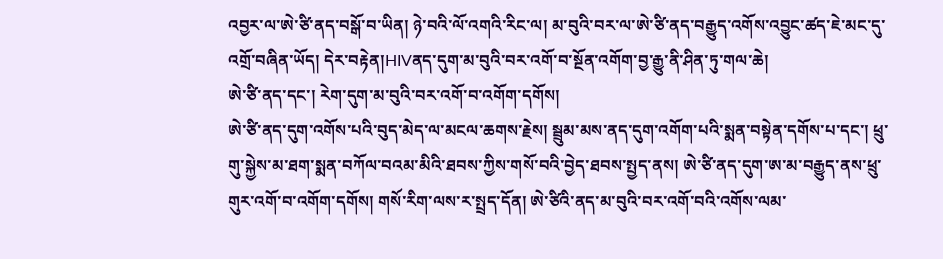འབྱར་ལ་ཨེ་ཙི་ནད་བསྒོ་བ་ཡིན། ཉེ་བའི་ལོ་འགའི་རིང་ལ། མ་བུའི་བར་ལ་ཨེ་ཙི་ནད་བརྒྱུད་འགོས་འབྱུང་ཚད་ཇེ་མང་དུ་འགྲོ་བཞིན་ཡོད། དེར་བརྟེན།HIVནད་དུག་མ་བུའི་བར་འགོ་བ་སྔོན་འགོག་བྱ་རྒྱུ་ནི་ཤིན་ཏུ་གལ་ཆེ།
ཨེ་ཙི་ནད་དང་། རེག་དུག་མ་བུའི་བར་འགོ་བ་འགོག་དགོས།
ཨེ་ཙི་ནད་དུག་འགོས་པའི་བུད་མེད་ལ་མངལ་ཆགས་རྗེས། སྦྲུམ་མས་ནད་དུག་འགོག་པའི་སྨན་བསྟེན་དགོས་པ་དང་། ཕྲུ་གུ་སྐྱེས་མ་ཐག་སྨན་བཀོལ་བའམ་མིའི་ཐབས་ཀྱིས་གསོ་བའི་བྱེད་ཐབས་སྤྱད་ནས། ཨེ་ཙི་ནད་དུག་ཨ་མ་བརྒྱུད་ནས་ཕྲུ་གུར་འགོ་བ་འགོག་དགོས། གསོ་རིག་ལས་ར་སྤྲད་དོན། ཨེ་ཙིའི་ནད་མ་བུའི་བར་འགོ་བའི་འགོས་ལམ་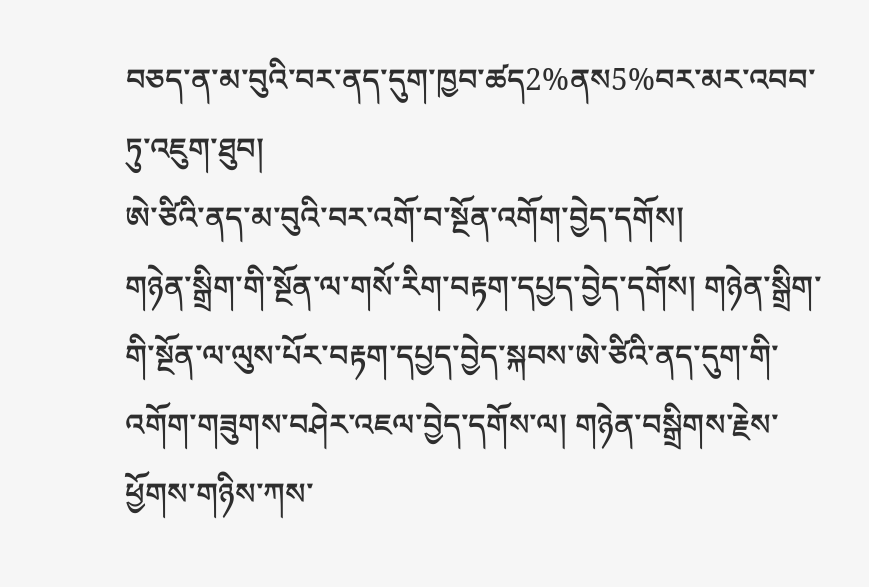བཅད་ན་མ་བུའི་བར་ནད་དུག་ཁྱབ་ཚད2%ནས5%བར་མར་འབབ་ཏུ་འཇུག་ཐུབ།
ཨེ་ཙིའི་ནད་མ་བུའི་བར་འགོ་བ་སྔོན་འགོག་བྱེད་དགོས།
གཉེན་སྒྲིག་གི་སྔོན་ལ་གསོ་རིག་བརྟག་དཔྱད་བྱེད་དགོས། གཉེན་སྒྲིག་གི་སྔོན་ལ་ལུས་པོར་བརྟག་དཔྱད་བྱེད་སྐབས་ཨེ་ཙིའི་ནད་དུག་གི་འགོག་གཟུགས་བཤེར་འཇལ་བྱེད་དགོས་ལ། གཉེན་བསྒྲིགས་རྗེས་ཕྱོགས་གཉིས་ཀས་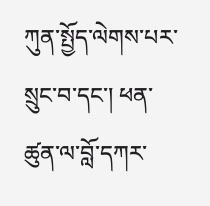ཀུན་སྤྱོད་ལེགས་པར་སྲུང་བ་དང་། ཕན་ཚུན་ལ་བློ་དཀར་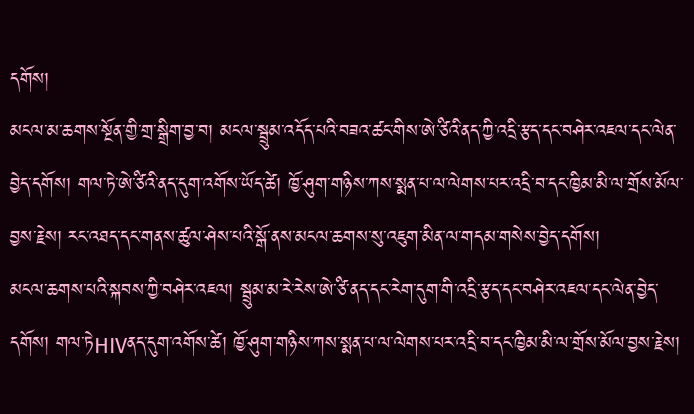དགོས།
མངལ་མ་ཆགས་སྔོན་གྱི་གྲ་སྒྲིག་བྱ་བ། མངལ་སྦྲུམ་འདོད་པའི་བཟའ་ཚང་གིས་ཨེ་ཙིའི་ནད་ཀྱི་འདྲི་རྩད་དང་བཤེར་འཇལ་དང་ལེན་བྱེད་དགོས། གལ་ཏེ་ཨེ་ཙིའི་ནད་དུག་འགོས་ཡོད་ཚེ། ཁྱོ་ཤུག་གཉིས་ཀས་སྨན་པ་ལ་ལེགས་པར་འདྲི་བ་དང་ཁྱིམ་མི་ལ་གྲོས་མོལ་བྱས་རྗེས། རང་འཐད་དང་གནས་ཚུལ་ཤེས་པའི་སྒོ་ནས་མངལ་ཆགས་སུ་འཇུག་མིན་ལ་གདམ་གསེས་བྱེད་དགོས།
མངལ་ཆགས་པའི་སྐབས་ཀྱི་བཤེར་འཇལ། སྦྲུམ་མ་རེ་རེས་ཨེ་ཙི་ནད་དང་རེག་དུག་གི་འདྲི་རྩད་དང་བཤེར་འཇལ་དང་ལེན་བྱེད་དགོས། གལ་ཏེHIVནད་དུག་འགོས་ཚེ། ཁྱོ་ཤུག་གཉིས་ཀས་སྨན་པ་ལ་ལེགས་པར་འདྲི་བ་དང་ཁྱིམ་མི་ལ་གྲོས་མོལ་བྱས་རྗེས།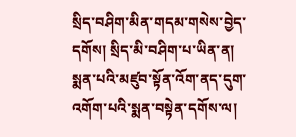སྲིད་བཤིག་མིན་གདམ་གསེས་བྱེད་དགོས། སྲིད་མི་བཤིག་པ་ཡིན་ན། སྨན་པའི་མཛུབ་སྟོན་འོག་ནད་དུག་འགོག་པའི་སྨན་བསྟེན་དགོས་ལ།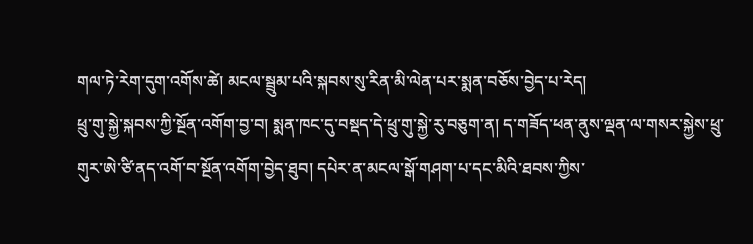གལ་ཏེ་རེག་དུག་འགོས་ཚེ། མངལ་སྦྲུམ་པའི་སྐབས་སུ་རིན་མི་ལེན་པར་སྨན་བཅོས་བྱེད་པ་རེད།
ཕྲུ་གུ་སྐྱེ་སྐབས་ཀྱི་སྔོན་འགོག་བྱ་བ། སྨན་ཁང་དུ་བསྡད་དེ་ཕྲུ་གུ་སྐྱེ་རུ་བཅུག་ན། ད་གཟོད་ཕན་ནུས་ལྡན་ལ་གསར་སྐྱེས་ཕྲུ་གུར་ཨེ་ཙི་ནད་འགོ་བ་སྔོན་འགོག་བྱེད་ཐུབ། དཔེར་ན་མངལ་སྒོ་གཤག་པ་དང་མིའི་ཐབས་ཀྱིས་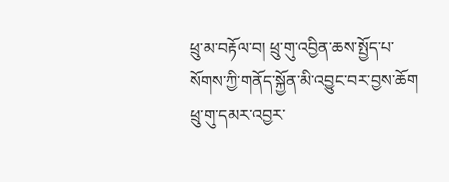ཕྲུ་མ་བརྟོལ་བ། ཕྲུ་གུ་འབྱིན་ཆས་སྤྱོད་པ་སོགས་ཀྱི་གནོད་སྐྱོན་མི་འབྱུང་བར་བྱས་ཆོག
ཕྲུ་གུ་དམར་འབྱར་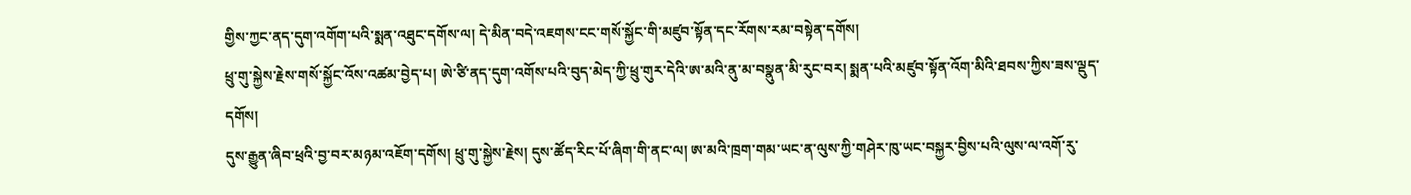གྱིས་ཀྱང་ནད་དུག་འགོག་པའི་སྨན་འཐུང་དགོས་ལ། དེ་མིན་བདེ་འཇགས་ངང་གསོ་སྐྱོང་གི་མཛུབ་སྟོན་དང་རོགས་རམ་བསྟེན་དགོས།
ཕྲུ་གུ་སྐྱེས་རྗེས་གསོ་སྐྱོང་འོས་འཚམ་བྱེད་པ། ཨེ་ཙི་ནད་དུག་འགོས་པའི་བུད་མེད་ཀྱི་ཕྲུ་གུར་དེའི་ཨ་མའི་ནུ་མ་བསྣུན་མི་རུང་བར། སྨན་པའི་མཛུབ་སྟོན་འོག་མིའི་ཐབས་ཀྱིས་ཟས་ལྡུད་དགོས།
དུས་རྒྱུན་ཞིབ་ཕྲའི་བྱ་བར་མཉམ་འཇོག་དགོས། ཕྲུ་གུ་སྐྱེས་རྗེས། དུས་ཚོད་རིང་པོ་ཞིག་གི་ནང་ལ། ཨ་མའི་ཁྲག་གམ་ཡང་ན་ལུས་ཀྱི་གཤེར་ཁུ་ཡང་བསྐྱར་བྱིས་པའི་ལུས་ལ་འགོ་རུ་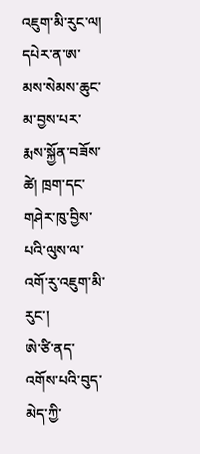འཇུག་མི་རུང་ལ། དཔེར་ན་ཨ་མས་སེམས་ཆུང་མ་བྱས་པར་རྨས་སྐྱོན་བཟོས་ཚེ། ཁྲག་དང་གཤེར་ཁུ་བྱིས་པའི་ལུས་ལ་འགོ་རུ་འཇུག་མི་རུང་།
ཨེ་ཙི་ནད་འགོས་པའི་བུད་མེད་ཀྱི་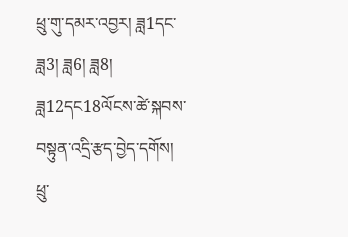ཕྲུ་གུ་དམར་འབྱར། ཟླ1དང་ཟླ3། ཟླ6། ཟླ8། ཟླ12དང18ལོངས་ཚེ་སྐབས་བསྟུན་འདྲི་རྩད་བྱེད་དགོས། ཕྲུ་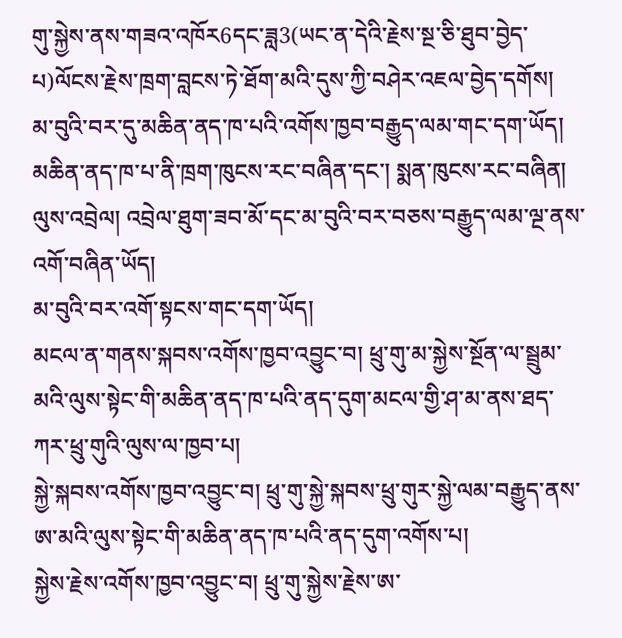གུ་སྐྱེས་ནས་གཟའ་འཁོར6དང་ཟླ3(ཡང་ན་དེའི་རྗེས་སྔ་ཅི་ཐུབ་བྱེད་པ)ལོངས་རྗེས་ཁྲག་བླངས་ཏེ་ཐོག་མའི་དུས་ཀྱི་བཤེར་འཇལ་བྱེད་དགོས།
མ་བུའི་བར་དུ་མཆིན་ནད་ཁ་པའི་འགོས་ཁྱབ་བརྒྱུད་ལམ་གང་དག་ཡོད།
མཆིན་ནད་ཁ་པ་ནི་ཁྲག་ཁུངས་རང་བཞིན་དང་། སྨན་ཁུངས་རང་བཞིན། ལུས་འབྲེལ། འབྲེལ་ཐུག་ཟབ་མོ་དང་མ་བུའི་བར་བཅས་བརྒྱུད་ལམ་ལྔ་ནས་འགོ་བཞིན་ཡོད།
མ་བུའི་བར་འགོ་སྟངས་གང་དག་ཡོད།
མངལ་ན་གནས་སྐབས་འགོས་ཁྱབ་འབྱུང་བ། ཕྲུ་གུ་མ་སྐྱེས་སྔོན་ལ་སྦྲུམ་མའི་ལུས་སྟེང་གི་མཆིན་ནད་ཁ་པའི་ནད་དུག་མངལ་གྱི་ཤ་མ་ནས་ཐད་ཀར་ཕྲུ་གུའི་ལུས་ལ་ཁྱབ་པ།
སྐྱེ་སྐབས་འགོས་ཁྱབ་འབྱུང་བ། ཕྲུ་གུ་སྐྱེ་སྐབས་ཕྲུ་གུར་སྐྱེ་ལམ་བརྒྱུད་ནས་ཨ་མའི་ལུས་སྟེང་གི་མཆིན་ནད་ཁ་པའི་ནད་དུག་འགོས་པ།
སྐྱེས་རྗེས་འགོས་ཁྱབ་འབྱུང་བ། ཕྲུ་གུ་སྐྱེས་རྗེས་ཨ་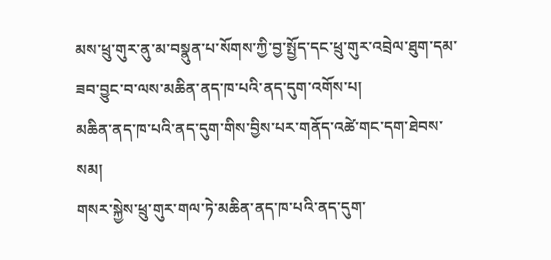མས་ཕྲུ་གུར་ནུ་མ་བསྣུན་པ་སོགས་ཀྱི་བྱ་སྤྱོད་དང་ཕྲུ་གུར་འབྲེལ་ཐུག་དམ་ཟབ་བྱུང་བ་ལས་མཆིན་ནད་ཁ་པའི་ནད་དུག་འགོས་པ།
མཆིན་ནད་ཁ་པའི་ནད་དུག་གིས་བྱིས་པར་གནོད་འཚེ་གང་དག་ཐེབས་སམ།
གསར་སྐྱེས་ཕྲུ་གུར་གལ་ཏེ་མཆིན་ནད་ཁ་པའི་ནད་དུག་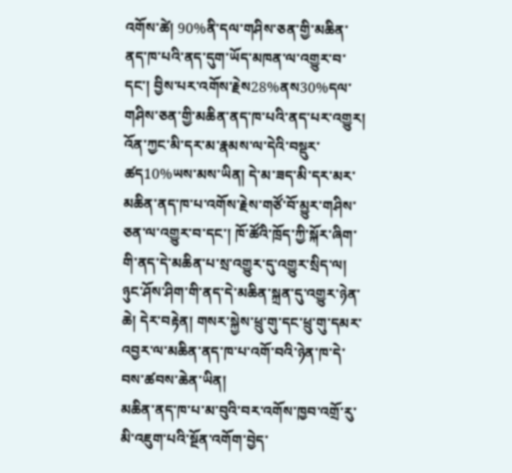འགོས་ཚེ། 90%ནི་དལ་གཤིས་ཅན་གྱི་མཆིན་ནད་ཁ་པའི་ནད་དུག་ཡོད་མཁན་ལ་འགྱུར་བ་དང་། བྱིས་པར་འགོས་རྗེས28%ནས30%དལ་གཤིས་ཅན་གྱི་མཆིན་ནད་ཁ་པའི་ནད་པར་འགྱུར། འོན་ཀྱང་མི་དར་མ་རྣམས་ལ་དེའི་བསྡུར་ཚད10%ཡས་མས་ཡིན། དེ་མ་ཟད་མི་དར་མར་མཆིན་ནད་ཁ་པ་འགོས་རྗེས་གཙོ་བོ་མྱུར་གཤིས་ཅན་ལ་འགྱུར་བ་དང་། ཁོ་ཚོའི་ཁྲོད་ཀྱི་སྐོར་ཞིག་གི་ནད་དེ་མཆིན་པ་སྲ་འགྱུར་དུ་འགྱུར་སྲིད་ལ། ཉུང་ཤོས་ཤིག་གི་ནད་དེ་མཆིན་སྐྲན་དུ་འགྱུར་ཉེན་ཆེ། དེར་བརྟེན། གསར་སྐྱེས་ཕྲུ་གུ་དང་ཕྲུ་གུ་དམར་འབྱར་ལ་མཆིན་ནད་ཁ་པ་འགོ་བའི་ཉེན་ཁ་དེ་བས་ཚབས་ཆེན་ཡིན།
མཆིན་ནད་ཁ་པ་མ་བུའི་བར་འགོས་ཁྱབ་འགྲོ་རུ་མི་འཇུག་པའི་སྔོན་འགོག་བྱེད་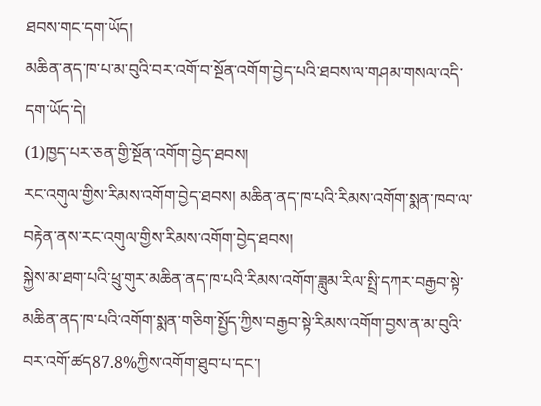ཐབས་གང་དག་ཡོད།
མཆིན་ནད་ཁ་པ་མ་བུའི་བར་འགོ་བ་སྔོན་འགོག་བྱེད་པའི་ཐབས་ལ་གཤམ་གསལ་འདི་དག་ཡོད་དེ།
(1)ཁྱད་པར་ཅན་གྱི་སྔོན་འགོག་བྱེད་ཐབས།
རང་འགུལ་གྱིས་རིམས་འགོག་བྱེད་ཐབས། མཆིན་ནད་ཁ་པའི་རིམས་འགོག་སྨན་ཁབ་ལ་བརྟེན་ནས་རང་འགུལ་གྱིས་རིམས་འགོག་བྱེད་ཐབས།
སྐྱེས་མ་ཐག་པའི་ཕྲུ་གུར་མཆིན་ནད་ཁ་པའི་རིམས་འགོག་ཟླུམ་རིལ་སྤྲི་དཀར་བརྒྱབ་སྟེ་མཆིན་ནད་ཁ་པའི་འགོག་སྨན་གཅིག་སྤྱོད་ཀྱིས་བརྒྱབ་སྟེ་རིམས་འགོག་བྱས་ན་མ་བུའི་བར་འགོ་ཚད87.8%ཀྱིས་འགོག་ཐུབ་པ་དང་།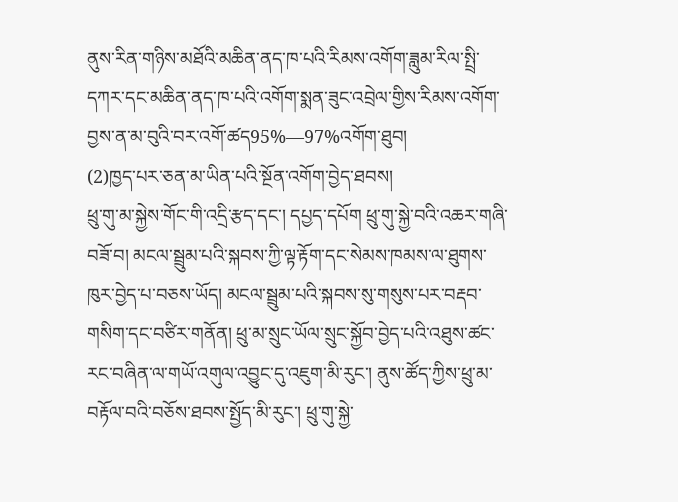ནུས་རིན་གཉིས་མཐོའི་མཆིན་ནད་ཁ་པའི་རིམས་འགོག་ཟླུམ་རིལ་སྤྲི་དཀར་དང་མཆིན་ནད་ཁ་པའི་འགོག་སྨན་ཟུང་འབྲེལ་གྱིས་རིམས་འགོག་བྱས་ན་མ་བུའི་བར་འགོ་ཚད95%—97%འགོག་ཐུབ།
(2)ཁྱད་པར་ཅན་མ་ཡིན་པའི་སྔོན་འགོག་བྱེད་ཐབས།
ཕྲུ་གུ་མ་སྐྱེས་གོང་གི་འདྲི་རྩད་དང་། དཔྱད་དཔོག ཕྲུ་གུ་སྐྱེ་བའི་འཆར་གཞི་བཟོ་བ། མངལ་སྦྲུམ་པའི་སྐབས་ཀྱི་ལྟ་རྟོག་དང་སེམས་ཁམས་ལ་ཐུགས་ཁུར་བྱེད་པ་བཅས་ཡོད། མངལ་སྦྲུམ་པའི་སྐབས་སུ་གསུས་པར་བརྡབ་གསིག་དང་བཙིར་གནོན། ཕྲུ་མ་སྲུང་ཡོལ་སྲུང་སྐྱོབ་བྱེད་པའི་འཐུས་ཚང་རང་བཞིན་ལ་གཡོ་འགུལ་འབྱུང་དུ་འཇུག་མི་རུང་། ནུས་ཚོད་ཀྱིས་ཕྲུ་མ་བརྟོལ་བའི་བཅོས་ཐབས་སྤྱོད་མི་རུང་། ཕྲུ་གུ་སྐྱེ་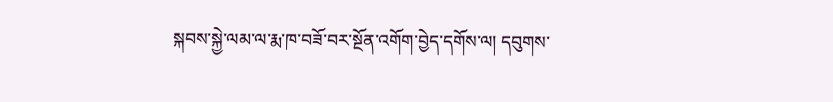སྐབས་སྐྱེ་ལམ་ལ་རྨ་ཁ་བཟོ་བར་སྔོན་འགོག་བྱེད་དགོས་ལ། དབུགས་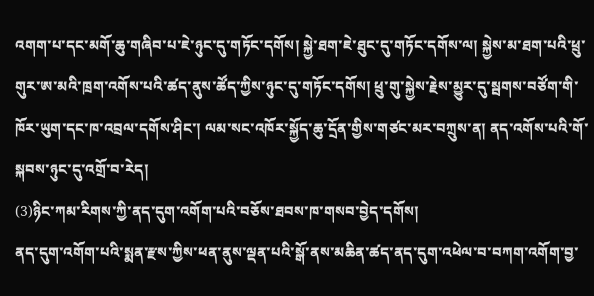འགག་པ་དང་མགོ་ཆུ་གཞིབ་པ་ཇེ་ཉུང་དུ་གཏོང་དགོས། སྐྱེ་ཐག་ཇེ་ཐུང་དུ་གཏོང་དགོས་ལ། སྐྱེས་མ་ཐག་པའི་ཕྲུ་གུར་ཨ་མའི་ཁྲག་འགོས་པའི་ཚད་ནུས་ཚོད་ཀྱིས་ཉུང་དུ་གཏོང་དགོས། ཕྲུ་གུ་སྐྱེས་རྗེས་མྱུར་དུ་སྦགས་བཙོག་གི་ཁོར་ཡུག་དང་ཁ་འབྲལ་དགོས་ཤིང་། ལམ་སང་འཁོར་སྐྱོད་ཆུ་དྲོན་གྱིས་གཙང་མར་བཀྲུས་ན། ནད་འགོས་པའི་གོ་སྐབས་ཉུང་དུ་འགྲོ་བ་རེད།
(3)ཉིང་ཀམ་རིགས་ཀྱི་ནད་དུག་འགོག་པའི་བཅོས་ཐབས་ཁ་གསབ་བྱེད་དགོས།
ནད་དུག་འགོག་པའི་སྨན་རྫས་ཀྱིས་ཕན་ནུས་ལྡན་པའི་སྒོ་ནས་མཆིན་ཚད་ནད་དུག་འཕེལ་བ་བཀག་འགོག་བྱ་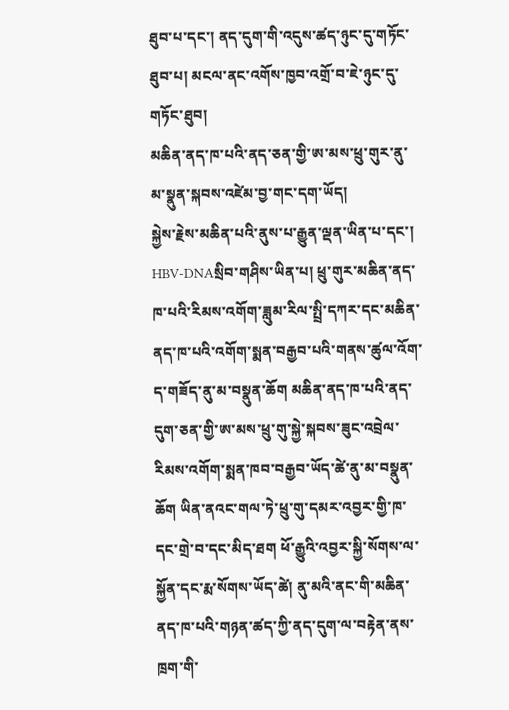ཐུབ་པ་དང་། ནད་དུག་གི་འདུས་ཚད་ཉུང་དུ་གཏོང་ཐུབ་པ། མངལ་ནང་འགོས་ཁྱབ་འགྲོ་བ་ཇེ་ཉུང་དུ་གཏོང་ཐུབ།
མཆིན་ནད་ཁ་པའི་ནད་ཅན་གྱི་ཨ་མས་ཕྲུ་གུར་ནུ་མ་སྣུན་སྐབས་འཛེམ་བྱ་གང་དག་ཡོད།
སྐྱེས་རྗེས་མཆིན་པའི་ནུས་པ་རྒྱུན་ལྡན་ཡིན་པ་དང་། HBV-DNAསྲིབ་གཤིས་ཡིན་པ། ཕྲུ་གུར་མཆིན་ནད་ཁ་པའི་རིམས་འགོག་ཟླུམ་རིལ་སྤྲི་དཀར་དང་མཆིན་ནད་ཁ་པའི་འགོག་སྨན་བརྒྱབ་པའི་གནས་ཚུལ་འོག་ད་གཟོད་ནུ་མ་བསྣུན་ཆོག མཆིན་ནད་ཁ་པའི་ནད་དུག་ཅན་གྱི་ཨ་མས་ཕྲུ་གུ་སྐྱེ་སྐབས་ཟུང་འབྲེལ་རིམས་འགོག་སྨན་ཁབ་བརྒྱབ་ཡོད་ཚེ་ནུ་མ་བསྣུན་ཆོག ཡིན་ནའང་གལ་ཏེ་ཕྲུ་གུ་དམར་འབྱར་གྱི་ཁ་དང་གྲེ་བ་དང་མིད་ཐག ཕོ་རྒྱུའི་འབྱར་སྐྱི་སོགས་ལ་སྐྱོན་དང་རྨ་སོགས་ཡོད་ཚེ། ནུ་མའི་ནང་གི་མཆིན་ནད་ཁ་པའི་གཉན་ཚད་ཀྱི་ནད་དུག་ལ་བརྟེན་ནས་ཁྲག་གི་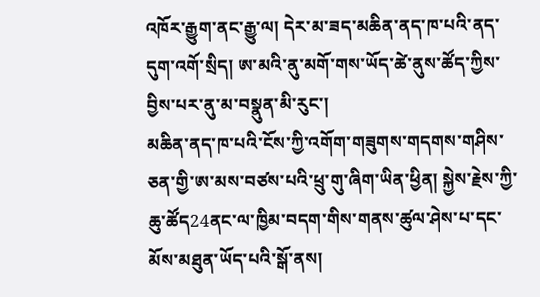འཁོར་རྒྱུག་ནང་རྒྱུ་ལ། དེར་མ་ཟད་མཆིན་ནད་ཁ་པའི་ནད་དུག་འགོ་སྲིད། ཨ་མའི་ནུ་མགོ་གས་ཡོད་ཚེ་ནུས་ཚོད་ཀྱིས་བྱིས་པར་ནུ་མ་བསྣུན་མི་རུང་།
མཆིན་ནད་ཁ་པའི་ངོས་ཀྱི་འགོག་གཟུགས་གདགས་གཤིས་ཅན་གྱི་ཨ་མས་བཙས་པའི་ཕྲུ་གུ་ཞིག་ཡིན་ཕྱིན། སྐྱེས་རྗེས་ཀྱི་ཆུ་ཚོད24ནང་ལ་ཁྱིམ་བདག་གིས་གནས་ཚུལ་ཤེས་པ་དང་མོས་མཐུན་ཡོད་པའི་སྒོ་ནས།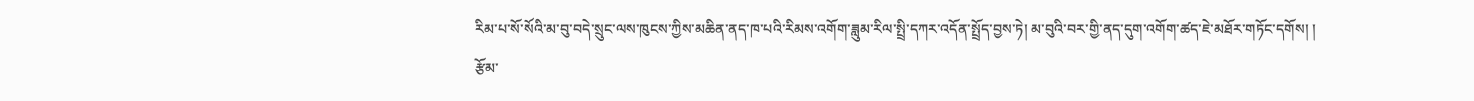རིམ་པ་སོ་སོའི་མ་བུ་བདེ་སྲུང་ལས་ཁུངས་ཀྱིས་མཆིན་ནད་ཁ་པའི་རིམས་འགོག་ཟླུམ་རིལ་སྤྲི་དཀར་འདོན་སྤྲོད་བྱས་ཏེ། མ་བུའི་བར་གྱི་ནད་དུག་འགོག་ཚད་ཇེ་མཐོར་གཏོང་དགོས། །
རྩོམ་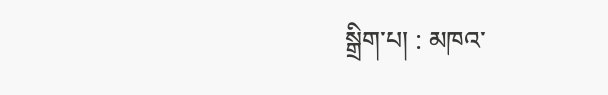སྒྲིག་པ། : མཁའ་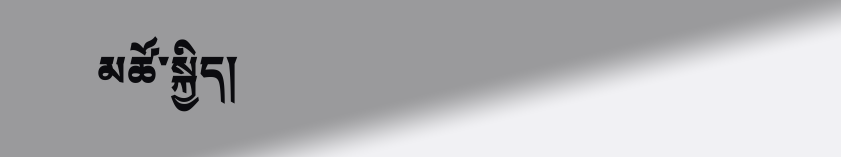མཚོ་སྐྱིད།